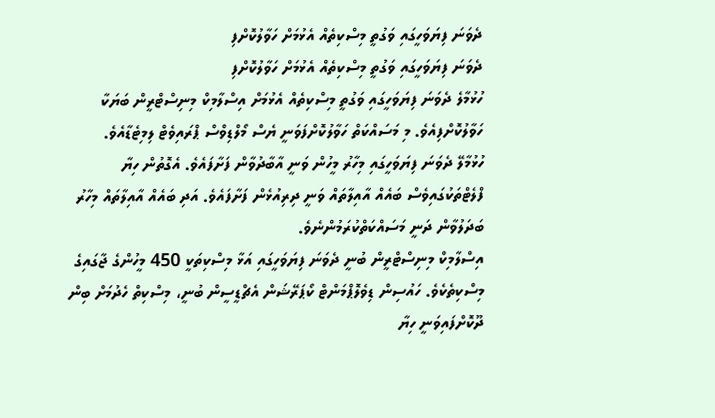ދެވަނަ ފިޔަވަހީގައި ވަގުތީ މިސްކިތެއް އެޅުމަށް ހަވާލުކޮށްފި
ދެވަނަ ފިޔަވަހީގައި ވަގުތީ މިސްކިތެއް އެޅުމަށް ހަވާލުކޮށްފި
ހުޅުމާލެ ދެވަނަ ފިޔަވަހީގައި ވަގުތީ މިސްކިތެއް އެޅުމަށް އިސްލާމިކް މިނިސްޓްރީން ބަޔަކާ ހަވާލުކޮށްފިއެވެ. މި މަސައްކަތް ހަވާލުކޮށްފަވަނީ ޔެސް މޯލްޑިވްސް ޕްރައިވެޓް ލިމިޓެޑާއެވެ.
ހުޅުމާލޭ ދެވަނަ ފިޔަވަހީގައި މިހާރު މީހުން ވަނީ އާބާދުވާން ފަށާފައެވެ. އެގޮތުން ހިޔާ ފްލެޓްތަކުގައިވެސް ބައެއް އާއިލާތައް ވަނީ ދިރިއުޅެން ފަށާފައެވެ. އަދި ބައެއް އާއިލާތައް މިހާރު ބަދަލުވާން ދަނީ މަސައްކަތްކުރަމުންނެވެ.
އިސްލާމިކް މިނިސްޓްރީން ބުނީ ދެވަނަ ފިޔަވަހީގައި އަޅާ މިސްކިތަކީ 450 މީހުންގެ ޖާގައިގެ މިސްކިތެކެވެ. ހައުސިން ޑިވެލޮޕްމަންޓް ކޯޕަރޭޝަން އެޗްޑީސީން ބުނީ، މިސްކިތް ހެދުމަށް ބިން ދޫކޮށްފައިވަނީ ހިޔާ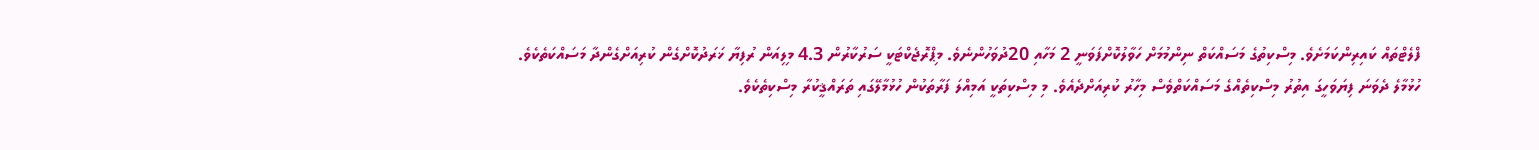ފްލެޓްތައް ކައިރިންކަމަށެވެ. މިސްކިތުގެ މަސައްކަތް ނިންމުމަށް ހަވާލުކޮށްފަވަނީ 2 މަހާއި 20ދުވަހުންނެވެ. މިޕްރޮޖެކްޓަކީ ސަރުކާރުން 4.3 މިލިއަން ރުފިޔާ ޚަރަދުކޮށްގެން ކުރިއަށްގެންދާ މަސައްކަތެކެވެ.
ހުޅުމާލެ ދެވަނަ ފިޔަވަހީގަ އިތުރު މިސްކިތެއްގެ މަސައްކަތްވެސް މިހާރު ކުރިއަށްދެއެވެ. މި މިސްކިތަކީ އަމިއްލަ ފަރާތަކުން ހުޅުމާލޭގައި ތަރައްޤީކުރާ މިސްކިތެކެވެ.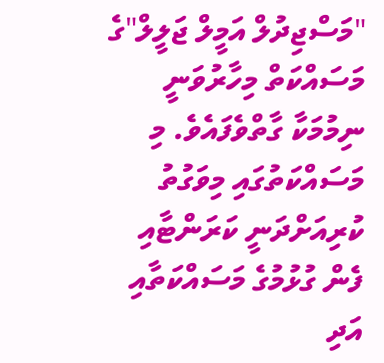"މަސްޖިދުލް އަމީލް ޖަލީލް"ގެ މަސައްކަތް މިހާރުވަނީ ނިމުމަކާ ގާތްވެފައެވެ. މި މަސައްކަތުގައި މިވަގުތު ކުރިއަށްދަނީ ކަރަންޓާއި ފެން ގުޅުމުގެ މަސައްކަތާއި އަދި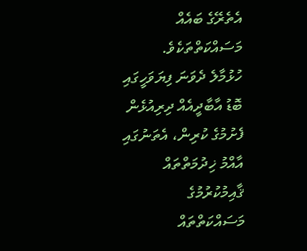އެތެރޭގެ ބައެއް މަސައްކަތްތަކެވެ.
ހުޅުމާލެ ދެވަނަ ފިޔަވަހީގައި ބޮޑު އާބާދީއެއް ދިރިއުޅެން ފެށުމުގެ ކުރިން، އެތަނުގައި އާއްމު ޚިދުމަތްތައް ޤާއިމުކުރުމުގެ މަސައްކަތްތައް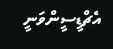އެޗްޑީސީންވަނީ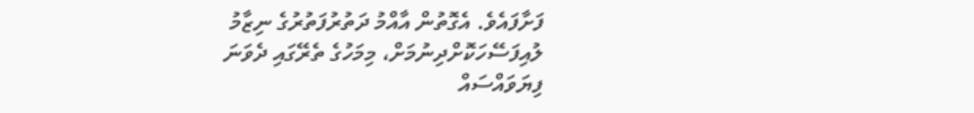ފަށާފައެވެ. އެގޮތުން އާއްމު ދަތުރުފަތުރުގެ ނިޒާމު ލުއިފަސޭހަކޮށްދިނުމަށް، މިމަހުގެ ތެރޭގައި ދެވަނަ ފިޔަވައްސައް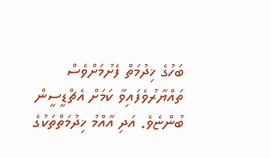ބަހުގެ ޚިދުމަތް ފެށުމަށްވެސް ތައްޔާރުވެފައިވާ ކަމަށް އެޗްޑީސީން ބުންޏެވެ. އަދި އާއްމު ޚިދުމަތްތަކުގެ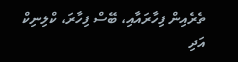ތެރެއިން ފިހާރައާއި، ބޭސް ފިހާރަ، ކްލިނިކް އަދި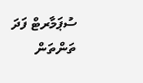ސުޕަމާރޓް ފަދަ ތަންތަން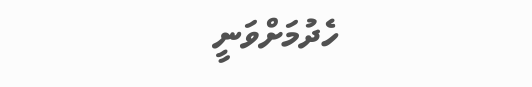ހެދުމަށްވަނީ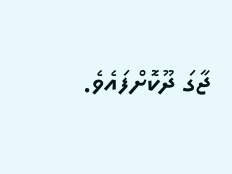ޖާގަ ދޫކޮށްފައެވެ.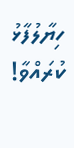ހިޔާލުފާޅު ކުރައްވާ!